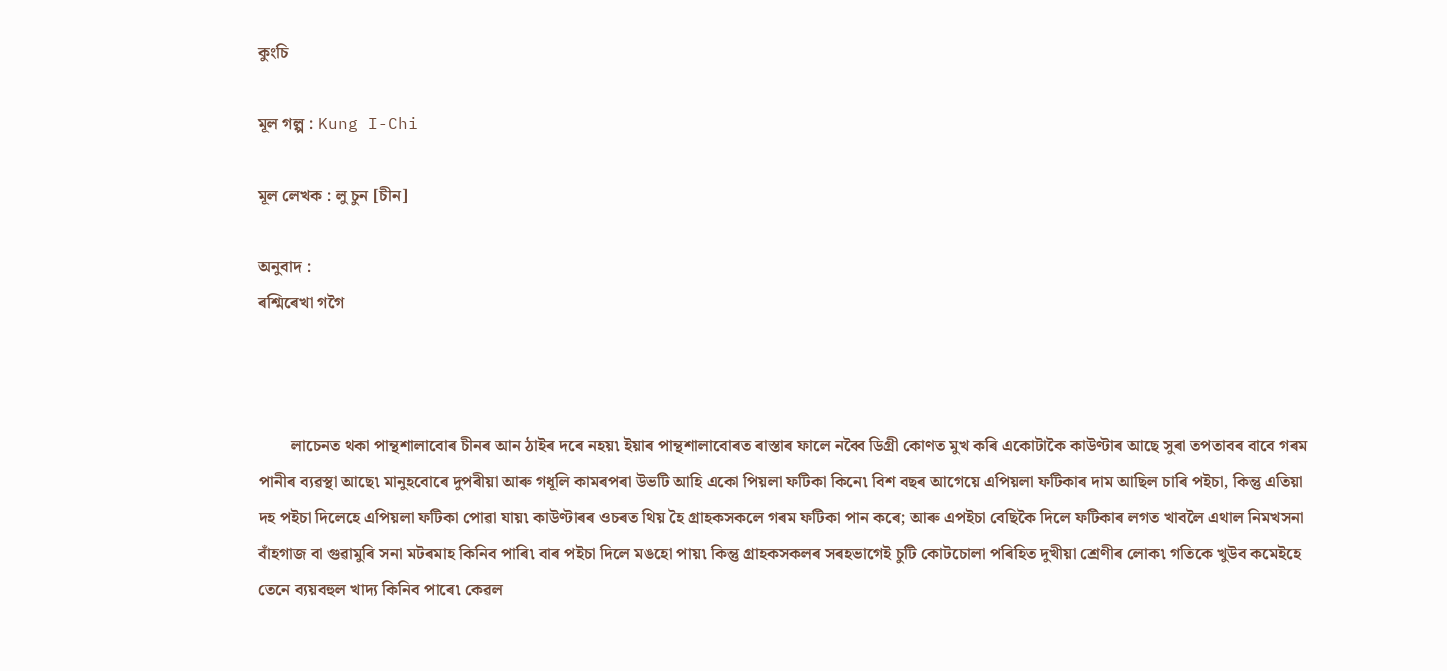কুংচি

মূল গল্প : Kung I-Chi

মূল লেখক : লু চুন [চীন]

অনুবাদ :
ৰশ্মিৰেখা গগৈ



        লাচেনত থকা পান্থশালাবোৰ চীনৰ আন ঠাইৰ দৰে নহয়৷ ইয়াৰ পান্থশালাবোৰত ৰাস্তাৰ ফালে নব্বৈ ডিগ্ৰী কোণত মুখ কৰি একোটাকৈ কাউণ্টাৰ আছে সুৰা তপতাবৰ বাবে গৰম পানীৰ ব্যৱস্থা আছে৷ মানুহবোৰে দুপৰীয়া আৰু গধূলি কামৰপৰা উভটি আহি একো পিয়লা ফটিকা কিনে৷ বিশ বছৰ আগেয়ে এপিয়লা ফটিকাৰ দাম আছিল চাৰি পইচা, কিন্তু এতিয়া দহ পইচা দিলেহে এপিয়লা ফটিকা পোৱা যায়৷ কাউণ্টাৰৰ ওচৰত থিয় হৈ গ্ৰাহকসকলে গৰম ফটিকা পান কৰে; আৰু এপইচা বেছিকৈ দিলে ফটিকাৰ লগত খাবলৈ এথাল নিমখসনা বাঁহগাজ বা গুৱামুৰি সনা মটৰমাহ কিনিব পাৰি৷ বাৰ পইচা দিলে মঙহো পায়৷ কিন্তু গ্ৰাহকসকলৰ সৰহভাগেই চুটি কোটচোলা পৰিহিত দুখীয়া শ্ৰেণীৰ লোক৷ গতিকে খুউব কমেইহে তেনে ব্যয়বহুল খাদ্য কিনিব পাৰে৷ কেৱল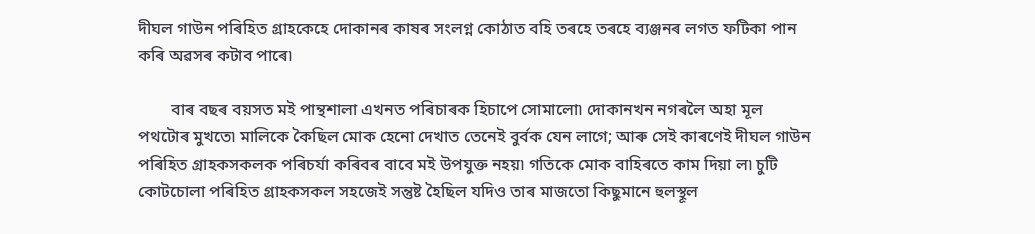দীঘল গাউন পৰিহিত গ্ৰাহকেহে দোকানৰ কাষৰ সংলগ্ন কোঠাত বহি তৰহে তৰহে ব্যঞ্জনৰ লগত ফটিকা পান কৰি অৱসৰ কটাব পাৰে৷

        বাৰ বছৰ বয়সত মই পান্থশালা এখনত পৰিচাৰক হিচাপে সোমালো৷ দোকানখন নগৰলৈ অহা মূল পথটোৰ মুখতে৷ মালিকে কৈছিল মোক হেনো দেখাত তেনেই বুৰ্বক যেন লাগে; আৰু সেই কাৰণেই দীঘল গাউন পৰিহিত গ্ৰাহকসকলক পৰিচৰ্যা কৰিবৰ বাবে মই উপযুক্ত নহয়৷ গতিকে মোক বাহিৰতে কাম দিয়া ল৷ চুটি কোটচোলা পৰিহিত গ্ৰাহকসকল সহজেই সন্তুষ্ট হৈছিল যদিও তাৰ মাজতো কিছুমানে হুলস্থূল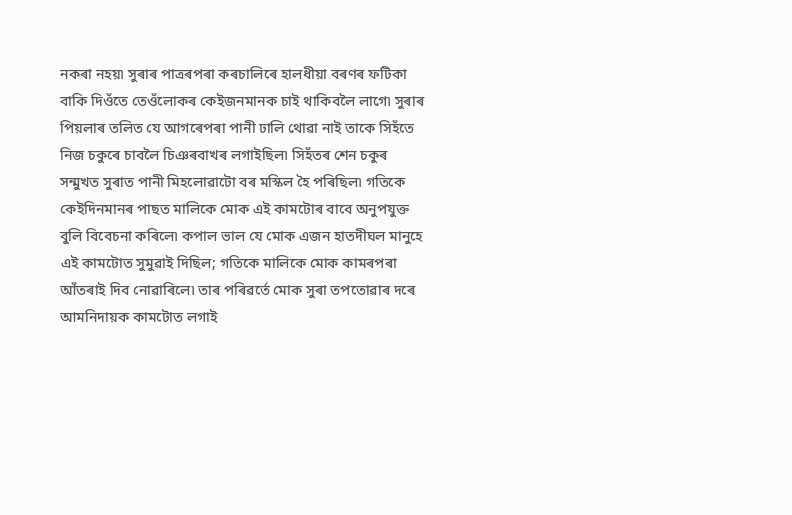নকৰা নহয়৷ সুৰাৰ পাত্ৰৰপৰা কৰচালিৰে হালধীয়া বৰণৰ ফটিকা বাকি দিওঁতে তেওঁলোকৰ কেইজনমানক চাই থাকিবলৈ লাগে৷ সুৰাৰ পিয়লাৰ তলিত যে আগৰেপৰা পানী ঢালি থোৱা নাই তাকে সিহঁতে নিজ চকুৰে চাবলৈ চিঞৰবাখৰ লগাইছিল৷ সিহঁতৰ শেন চকুৰ সন্মুখত সুৰাত পানী মিহলোৱাটো বৰ মস্কিল হৈ পৰিছিল৷ গতিকে কেইদিনমানৰ পাছত মালিকে মোক এই কামটোৰ বাবে অনুপযুক্ত বুলি বিবেচনা কৰিলে৷ কপাল ভাল যে মোক এজন হাতদীঘল মানুহে এই কামটোত সুমুৱাই দিছিল; গতিকে মালিকে মোক কামৰপৰা আঁতৰাই দিব নোৱাৰিলে৷ তাৰ পৰিৱৰ্তে মোক সুৰা তপতোৱাৰ দৰে আমনিদায়ক কামটোত লগাই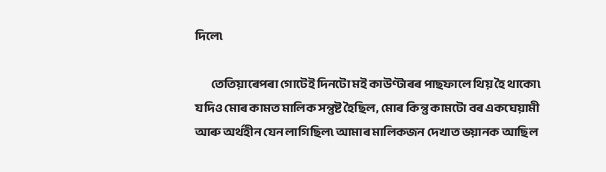দিলে৷

        তেতিয়াৰেপৰা গোটেই দিনটো মই কাউণ্টাৰৰ পাছফালে থিয় হৈ থাকো৷ যদিও মোৰ কামত মালিক সন্তুষ্ট হৈছিল, মোৰ কিন্তু কামটো বৰ একঘেয়ামী আৰু অৰ্থহীন যেন লাগিছিল৷ আমাৰ মালিকজন দেখাত ভয়ানক আছিল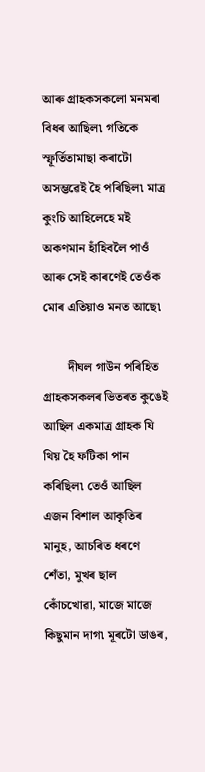আৰু গ্ৰাহকসকলো মনমৰা বিধৰ আছিল৷ গতিকে স্ফূৰ্তিতামাছা কৰাটো অসম্ভৱেই হৈ পৰিছিল৷ মাত্ৰ কুংচি আহিলেহে মই অকণমান হাঁহিবলৈ পাওঁ আৰু সেই কাৰণেই তেওঁক মোৰ এতিয়াও মনত আছে৷

        দীঘল গাউন পৰিহিত গ্ৰাহকসকলৰ ভিতৰত কুঙেই আছিল একমাত্ৰ গ্ৰাহক যি থিয় হৈ ফটিকা পান কৰিছিল৷ তেওঁ আছিল এজন বিশাল আকৃতিৰ মানুহ, আচৰিত ধৰণে শেঁতা, মুখৰ ছাল কোঁচখোৱা, মাজে মাজে কিছুমান দাগ৷ মূৰটো ডাঙৰ,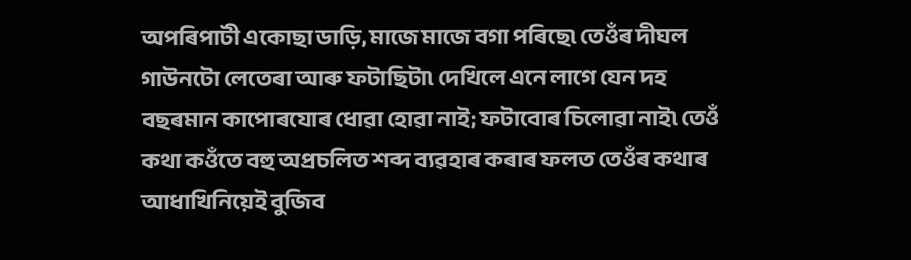অপৰিপাটী একোছা ডাড়ি, মাজে মাজে বগা পৰিছে৷ তেওঁৰ দীঘল গাউনটো লেতেৰা আৰু ফটাছিটা৷ দেখিলে এনে লাগে যেন দহ বছৰমান কাপোৰযোৰ ধোৱা হোৱা নাই; ফটাবোৰ চিলোৱা নাই৷ তেওঁ কথা কওঁতে বহু অপ্ৰচলিত শব্দ ব্যৱহাৰ কৰাৰ ফলত তেওঁৰ কথাৰ আধাখিনিয়েই বুজিব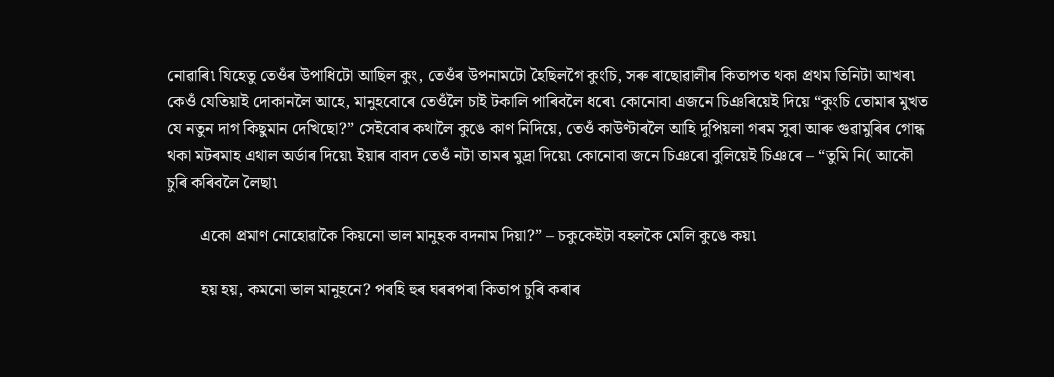নোৱাৰি৷ যিহেতু তেওঁৰ উপাধিটো আছিল কুং, তেওঁৰ উপনামটো হৈছিলগৈ কুংচি, সৰু ৰাছোৱালীৰ কিতাপত থকা প্ৰথম তিনিটা আখৰ৷ কেওঁ যেতিয়াই দোকানলৈ আহে, মানুহবোৰে তেওঁলৈ চাই টকালি পাৰিবলৈ ধৰে৷ কোনোবা এজনে চিঞৰিয়েই দিয়ে “কুংচি তোমাৰ মুখত যে নতুন দাগ কিছুমান দেখিছো?” সেইবোৰ কথালৈ কুঙে কাণ নিদিয়ে, তেওঁ কাউণ্টাৰলৈ আহি দুপিয়লা গৰম সুৰা আৰু গুৱামুৰিৰ গোন্ধ থকা মটৰমাহ এথাল অৰ্ডাৰ দিয়ে৷ ইয়াৰ বাবদ তেওঁ নটা তামৰ মুদ্ৰা দিয়ে৷ কোনোবা জনে চিঞৰো বুলিয়েই চিঞৰে – “তুমি নি( আকৌ চুৰি কৰিবলৈ লৈছা৷

        একো প্ৰমাণ নোহোৱাকৈ কিয়নো ভাল মানুহক বদনাম দিয়া?” – চকুকেইটা বহলকৈ মেলি কুঙে কয়৷

        হয় হয়, কমনো ভাল মানুহনে? পৰহি হুৰ ঘৰৰপৰা কিতাপ চুৰি কৰাৰ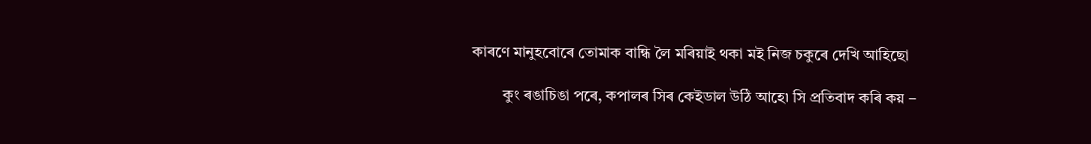কাৰণে মানুহবোৰে তোমাক বান্ধি লৈ মৰিয়াই থকা মই নিজ চকুৰে দেখি আহিছো

        কুং ৰঙাচিঙা পৰে, কপালৰ সিৰ কেইডাল উঠি আহে৷ সি প্ৰতিবাদ কৰি কয় –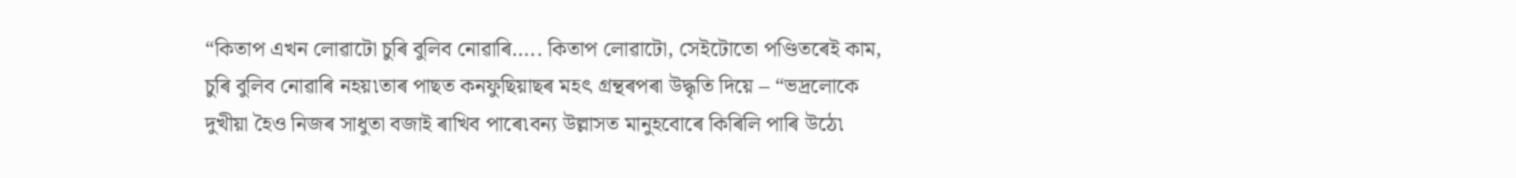“কিতাপ এখন লোৱাটো চুৰি বুলিব নোৱাৰি….. কিতাপ লোৱাটো, সেইটোতো পণ্ডিতৰেই কাম, চুৰি বুলিব নোৱাৰি নহয়৷তাৰ পাছত কনফুছিয়াছৰ মহৎ গ্ৰন্থৰপৰা উদ্ধৃতি দিয়ে – “ভদ্ৰলোকে দুখীয়া হৈও নিজৰ সাধুতা বজাই ৰাখিব পাৰে৷বন্য উল্লাসত মানুহবোৰে কিৰিলি পাৰি উঠে৷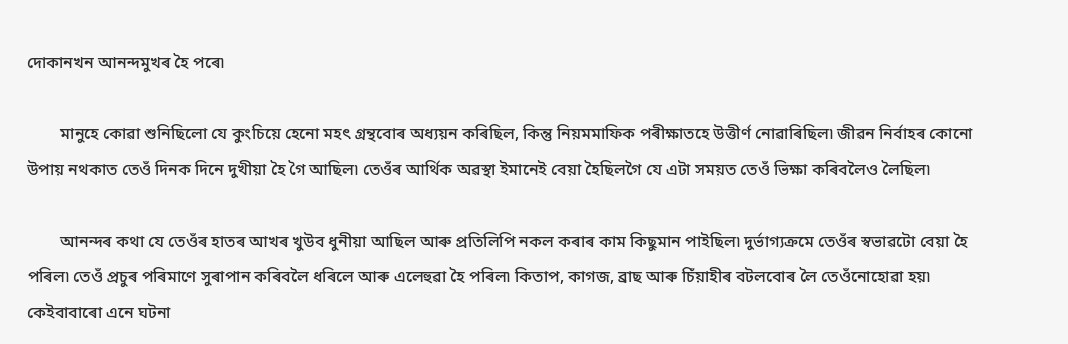দোকানখন আনন্দমুখৰ হৈ পৰে৷

        মানুহে কোৱা শুনিছিলো যে কুংচিয়ে হেনো মহৎ গ্ৰন্থবোৰ অধ্যয়ন কৰিছিল, কিন্তু নিয়মমাফিক পৰীক্ষাতহে উত্তীৰ্ণ নোৱাৰিছিল৷ জীৱন নিৰ্বাহৰ কোনো উপায় নথকাত তেওঁ দিনক দিনে দুখীয়া হৈ গৈ আছিল৷ তেওঁৰ আৰ্থিক অৱস্থা ইমানেই বেয়া হৈছিলগৈ যে এটা সময়ত তেওঁ ভিক্ষা কৰিবলৈও লৈছিল৷

        আনন্দৰ কথা যে তেওঁৰ হাতৰ আখৰ খুউব ধুনীয়া আছিল আৰু প্ৰতিলিপি নকল কৰাৰ কাম কিছুমান পাইছিল৷ দুৰ্ভাগ্যক্ৰমে তেওঁৰ স্বভাৱটো বেয়া হৈ পৰিল৷ তেওঁ প্ৰচুৰ পৰিমাণে সুৰাপান কৰিবলৈ ধৰিলে আৰু এলেহুৱা হৈ পৰিল৷ কিতাপ, কাগজ, ব্ৰাছ আৰু চিঁয়াহীৰ বটলবোৰ লৈ তেওঁনোহোৱা হয়৷ কেইবাবাৰো এনে ঘটনা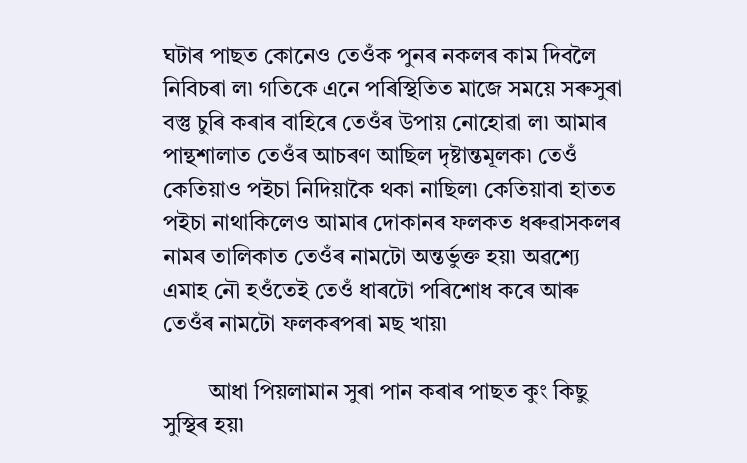ঘটাৰ পাছত কোনেও তেওঁক পুনৰ নকলৰ কাম দিবলৈ নিবিচৰা ল৷ গতিকে এনে পৰিস্থিতিত মাজে সময়ে সৰুসুৰা বস্তু চুৰি কৰাৰ বাহিৰে তেওঁৰ উপায় নোহোৱা ল৷ আমাৰ পান্থশালাত তেওঁৰ আচৰণ আছিল দৃষ্টান্তমূলক৷ তেওঁ কেতিয়াও পইচা নিদিয়াকৈ থকা নাছিল৷ কেতিয়াবা হাতত পইচা নাথাকিলেও আমাৰ দোকানৰ ফলকত ধৰুৱাসকলৰ নামৰ তালিকাত তেওঁৰ নামটো অন্তৰ্ভুক্ত হয়৷ অৱশ্যে এমাহ নৌ হওঁতেই তেওঁ ধাৰটো পৰিশোধ কৰে আৰু তেওঁৰ নামটো ফলকৰপৰা মছ খায়৷

        আধা পিয়লামান সুৰা পান কৰাৰ পাছত কুং কিছু সুস্থিৰ হয়৷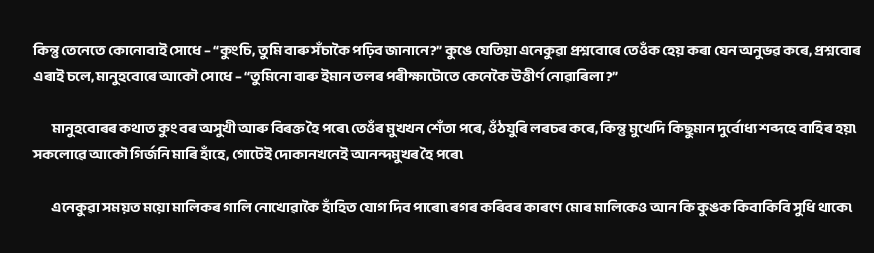কিন্তু তেনেতে কোনোবাই সোধে – “কুংচি, তুমি বাৰু সঁচাকৈ পঢ়িব জানানে?” কুঙে যেতিয়া এনেকুৱা প্ৰশ্নবোৰে তেওঁক হেয় কৰা যেন অনুভৱ কৰে, প্ৰশ্নবোৰ এৰাই চলে, মানুহবোৰে আকৌ সোধে – “তুমিনো বাৰু ইমান তলৰ পৰীক্ষাটোতে কেনেকৈ উত্তীৰ্ণ নোৱাৰিলা?”

        মানুহবোৰৰ কথাত কুং বৰ অসুখী আৰু বিৰক্ত হৈ পৰে৷ তেওঁৰ মুখখন শেঁতা পৰে, ওঁঠযুৰি লৰচৰ কৰে, কিন্তু মুখেদি কিছুমান দুৰ্বোধ্য শব্দহে বাহিৰ হয়৷ সকলোৱে আকৌ গিৰ্জনি মাৰি হাঁহে, গোটেই দোকানখনেই আনন্দমুখৰ হৈ পৰে৷

        এনেকুৱা সময়ত ময়ো মালিকৰ গালি নোখোৱাকৈ হাঁহিত যোগ দিব পাৰো৷ ৰগৰ কৰিবৰ কাৰণে মোৰ মালিকেও আন কি কুঙক কিবাকিবি সুধি থাকে৷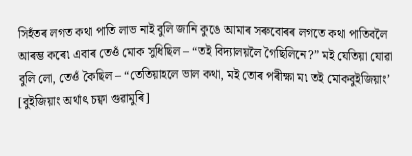সিহঁতৰ লগত কথা পাতি লাভ নাই বুলি জানি কুঙে আমাৰ সৰুবোৰৰ লগতে কথা পাতিবলৈ আৰম্ভ কৰে৷ এবাৰ তেওঁ মোক সুধিছিল – “তই বিদ্যালয়লৈ গৈছিলিনে?” মই যেতিয়া যোৱা বুলি লো, তেওঁ কৈছিল – “তেতিয়াহলে ভাল কথা, মই তোৰ পৰীক্ষা ম৷ তই মোকবুইজিয়াং’ [বুইজিয়াং অৰ্থাৎ চফ্বা গুৱামুৰি]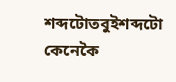শব্দটোতবুইশব্দটো কেনেকৈ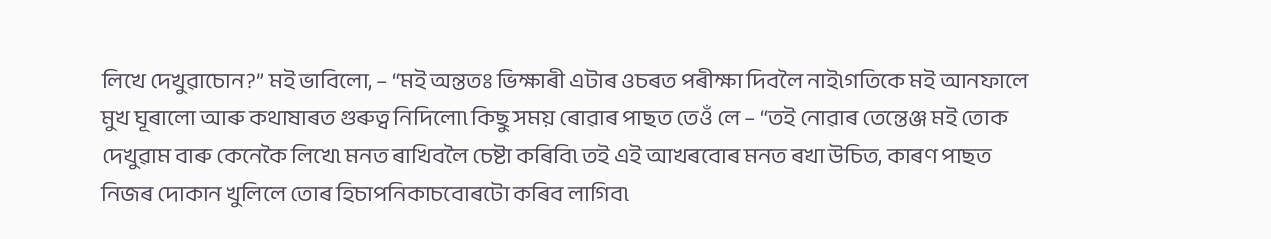লিখে দেখুৱাচোন?” মই ভাবিলো, – “মই অন্ততঃ ভিক্ষাৰী এটাৰ ওচৰত পৰীক্ষা দিবলৈ নাই৷গতিকে মই আনফালে মুখ ঘূৰালো আৰু কথাষাৰত গুৰুত্ব নিদিলো৷ কিছু সময় ৰোৱাৰ পাছত তেওঁ লে – “তই নোৱাৰ তেন্তেঞ্জ মই তোক দেখুৱাম বাৰু কেনেকৈ লিখে৷ মনত ৰাখিবলৈ চেষ্টা কৰিবি৷ তই এই আখৰবোৰ মনত ৰখা উচিত, কাৰণ পাছত নিজৰ দোকান খুলিলে তোৰ হিচাপনিকাচবোৰটো কৰিব লাগিব৷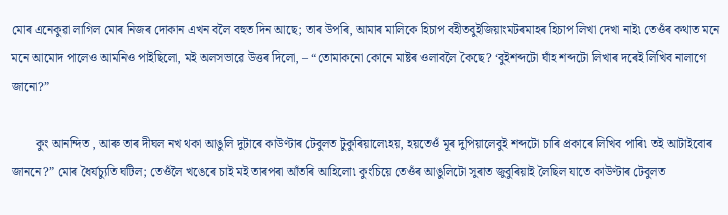মোৰ এনেকুৱা লাগিল মোৰ নিজৰ দোকান এখন বলৈ বহুত দিন আছে; তাৰ উপৰি, আমাৰ মালিকে হিচাপ বহীতবুইজিয়াংমটৰমাহৰ হিচাপ লিখা দেখা নাই৷ তেওঁৰ কথাত মনে মনে আমোদ পালেও আমনিও পাইছিলো, মই অলসভাৱে উত্তৰ দিলো, – “তোমাকনো কোনে মাষ্টৰ ওলাবলৈ কৈছে? ‘বুইশব্দটো ঘাঁহ শব্দটো লিখাৰ দৰেই লিখিব নালাগে জানো?”

        কুং আনন্দিত , আৰু তাৰ দীঘল নখ থকা আঙুলি দুটাৰে কাউণ্টাৰ টেবুলত টুকুৰিয়ালে৷হয়, হয়তেওঁ মূৰ দুপিয়ালেবুই শব্দটো চাৰি প্ৰকাৰে লিখিব পাৰি৷ তই আটাইবোৰ জাননে?” মোৰ ধৈৰ্যচ্যুতি ঘটিল; তেওঁলৈ খঙেৰে চাই মই তাৰপৰা আঁতৰি আহিলো৷ কুংচিয়ে তেওঁৰ আঙুলিটো সুৰাত জুবুৰিয়াই লৈছিল যাতে কাউণ্টাৰ টেবুলত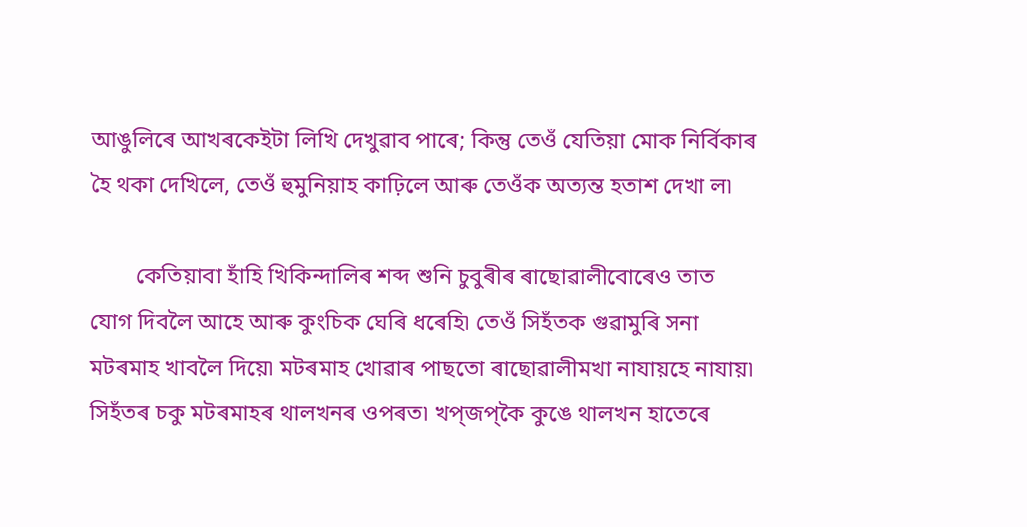আঙুলিৰে আখৰকেইটা লিখি দেখুৱাব পাৰে; কিন্তু তেওঁ যেতিয়া মোক নিৰ্বিকাৰ হৈ থকা দেখিলে, তেওঁ হুমুনিয়াহ কাঢ়িলে আৰু তেওঁক অত্যন্ত হতাশ দেখা ল৷

        কেতিয়াবা হাঁহি খিকিন্দালিৰ শব্দ শুনি চুবুৰীৰ ৰাছোৱালীবোৰেও তাত যোগ দিবলৈ আহে আৰু কুংচিক ঘেৰি ধৰেহি৷ তেওঁ সিহঁতক গুৱামুৰি সনা মটৰমাহ খাবলৈ দিয়ে৷ মটৰমাহ খোৱাৰ পাছতো ৰাছোৱালীমখা নাযায়হে নাযায়৷ সিহঁতৰ চকু মটৰমাহৰ থালখনৰ ওপৰত৷ খপ্জপ্কৈ কুঙে থালখন হাতেৰে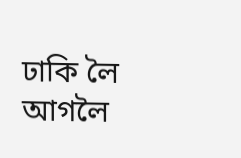ঢাকি লৈ আগলৈ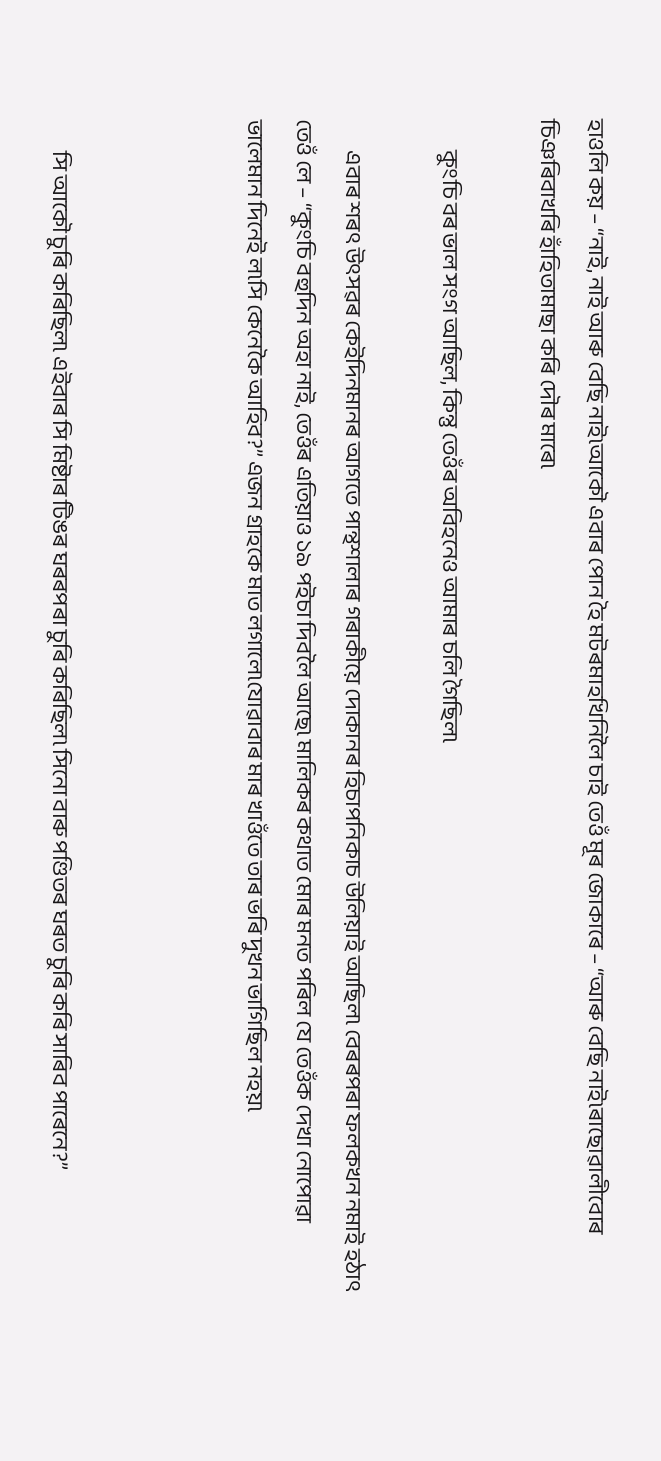হাওলি কয় – “নাই, নাই আৰু বেছি নাই৷আকৌ এবাৰ পোন হৈ মটৰমাহখিনিলৈ চাই তেওঁ মূৰ জোকাৰে – “আৰু বেছি নাই৷ৰাছোৱালীবোৰ চিঞৰিবাখৰি হাঁহিতামাছা কৰি দৌৰ মাৰে৷

        কুংচি বৰ ভাল সংগ আছিল, কিন্তু তেওঁৰ অবিহনেও আমাৰ চলি গৈছিল৷

        এবাৰ শৰৎ উৎসৱৰ কেইদিনমানৰ আগতে পান্থশালাৰ গৰাকীয়ে দোকানৰ হিচাপনিকাচ উলিয়াই আছিল৷ বেৰৰপৰা ফলকখন নমাই হঠাৎ তেওঁ লে – “কুংচি বহুদিন অহা নাই, তেওঁৰ এতিয়াও ১৯ পইচা দিবলৈ আছে৷ মালিকৰ কথাত মোৰ মনত পৰিল যে তেওঁক দেখা নোপোৱা ভালেমান দিনেই ল৷সি কেনেকৈ আহিব?” এজন গ্ৰাহকে মাত লগালে৷যোৱাবাৰ মাৰ খাওঁতে তাৰ ভৰি দুখন ভাগিছিল নহয়৷



        সি আকৌ চুৰি কৰিছিল৷ এইবাৰ সি মিষ্টাৰ টিঙৰ ঘৰৰপৰা চুৰি কৰিছিল৷ সিনো বাৰু পণ্ডিতৰ ঘৰত চুৰি কৰি সাৰিব পাৰেনে?”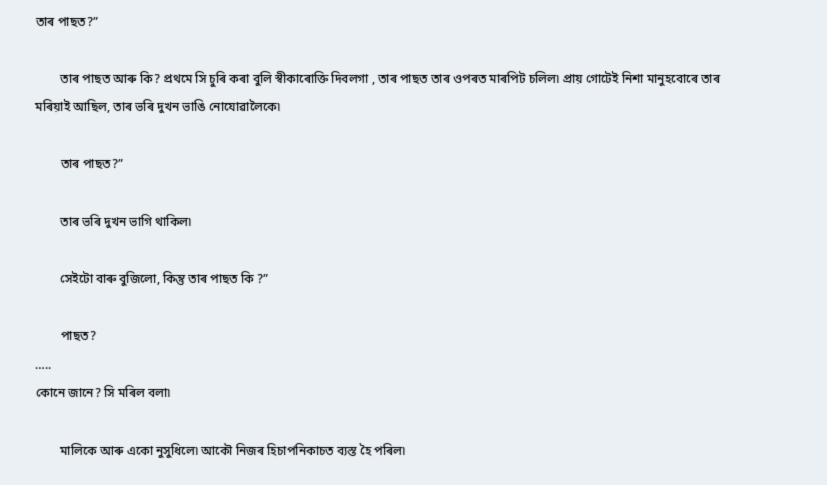তাৰ পাছত?”

        তাৰ পাছত আৰু কি? প্ৰথমে সি চুৰি কৰা বুলি স্বীকাৰোক্তি দিবলগা , তাৰ পাছত তাৰ ওপৰত মাৰপিট চলিল৷ প্ৰায় গোটেই নিশা মানুহবোৰে তাৰ মৰিয়াই আছিল, তাৰ ভৰি দুখন ভাঙি নোযোৱালৈকে৷

        তাৰ পাছত?”

        তাৰ ভৰি দুখন ভাগি থাকিল৷

        সেইটো বাৰু বুজিলো, কিন্তু তাৰ পাছত কি ?”

        পাছত?
…..
কোনে জানে? সি মৰিল বলা৷

        মালিকে আৰু একো নুসুধিলে৷ আকৌ নিজৰ হিচাপনিকাচত ব্যস্ত হৈ পৰিল৷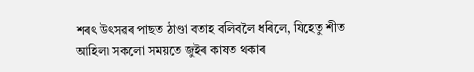শৰৎ উৎসৱৰ পাছত ঠাণ্ডা বতাহ বলিবলৈ ধৰিলে, যিহেতু শীত আহিল৷ সকলো সময়তে জুইৰ কাষত থকাৰ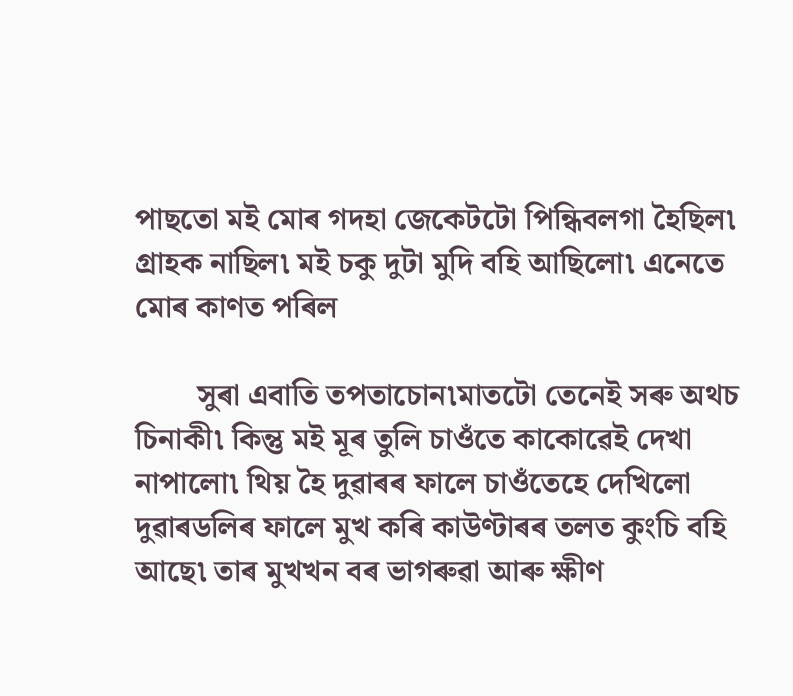পাছতো মই মোৰ গদহা জেকেটটো পিন্ধিবলগা হৈছিল৷ গ্ৰাহক নাছিল৷ মই চকু দুটা মুদি বহি আছিলো৷ এনেতে মোৰ কাণত পৰিল

        সুৰা এবাতি তপতাচোন৷মাতটো তেনেই সৰু অথচ চিনাকী৷ কিন্তু মই মূৰ তুলি চাওঁতে কাকোৱেই দেখা নাপালো৷ থিয় হৈ দুৱাৰৰ ফালে চাওঁতেহে দেখিলো দুৱাৰডলিৰ ফালে মুখ কৰি কাউণ্টাৰৰ তলত কুংচি বহি আছে৷ তাৰ মুখখন বৰ ভাগৰুৱা আৰু ক্ষীণ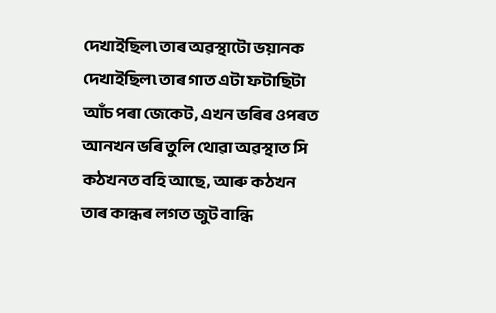দেখাইছিল৷ তাৰ অৱস্থাটো ভয়ানক দেখাইছিল৷ তাৰ গাত এটা ফটাছিটা আঁচ পৰা জেকেট, এখন ভৰিৰ ওপৰত আনখন ভৰি তুলি থোৱা অৱস্থাত সি কঠখনত বহি আছে, আৰু কঠখন তাৰ কান্ধৰ লগত জুট বান্ধি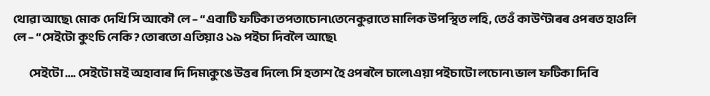থোৱা আছে৷ মোক দেখি সি আকৌ লে – “এবাটি ফটিকা তপতাচোন৷তেনেকুৱাতে মালিক উপস্থিত লহি, তেওঁ কাউণ্টাৰৰ ওপৰত হাওলি লে – “সেইটো কুংচি নেকি? তোৰতো এতিয়াও ১৯ পইচা দিবলৈ আছে৷

        সেইটো …. সেইটো মই অহাবাৰ দি দিম৷কুঙে উত্তৰ দিলে৷ সি হতাশ হৈ ওপৰলৈ চালে৷এয়া পইচাটো লচোন৷ ভাল ফটিকা দিবি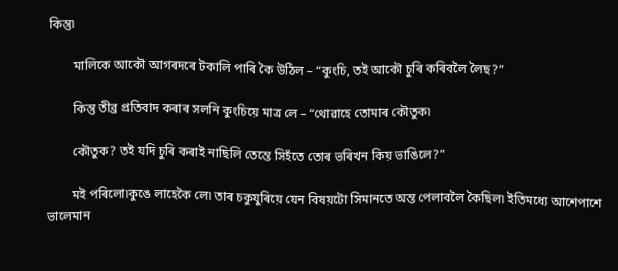কিন্তু৷

        মালিকে আকৌ আগৰদৰে টকালি পাৰি কৈ উঠিল – “কুংচি, তই আকৌ চুৰি কৰিবলৈ লৈছ?”

        কিন্তু তীব্ৰ প্ৰতিবাদ কৰাৰ সলনি কুংচিয়ে মাত্ৰ লে – “থোৱাহে তোমাৰ কৌতুক৷

        কৌতুক? তই যদি চুৰি কৰাই নাছিলি তেন্তে সিহঁতে তোৰ ভৰিখন কিয় ভাঙিলে?”

        মই পৰিলো৷কুঙে লাহেকৈ লে৷ তাৰ চকুযুৰিয়ে যেন বিষয়টো সিমানতে অন্ত পেলাবলৈ কৈছিল৷ ইতিমধ্যে আশেপাশে ভালেমান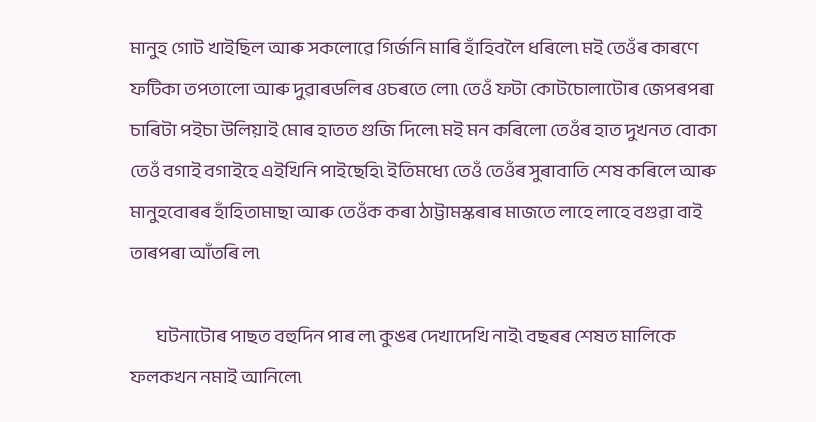মানুহ গোট খাইছিল আৰু সকলোৱে গিৰ্জনি মাৰি হাঁহিবলৈ ধৰিলে৷ মই তেওঁৰ কাৰণে ফটিকা তপতালো আৰু দুৱাৰডলিৰ ওচৰতে লো৷ তেওঁ ফটা কোটচোলাটোৰ জেপৰপৰা চাৰিটা পইচা উলিয়াই মোৰ হাতত গুজি দিলে৷ মই মন কৰিলো তেওঁৰ হাত দুখনত বোকা তেওঁ বগাই বগাইহে এইখিনি পাইছেহি৷ ইতিমধ্যে তেওঁ তেওঁৰ সুৰাবাতি শেষ কৰিলে আৰু মানুহবোৰৰ হাঁহিতামাছা আৰু তেওঁক কৰা ঠাট্টামস্কৰাৰ মাজতে লাহে লাহে বগুৱা বাই তাৰপৰা আঁতৰি ল৷

        ঘটনাটোৰ পাছত বহুদিন পাৰ ল৷ কুঙৰ দেখাদেখি নাই৷ বছৰৰ শেষত মালিকে ফলকখন নমাই আনিলে৷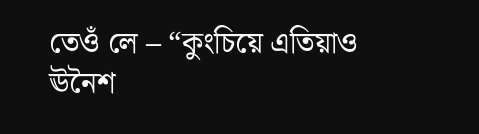তেওঁ লে – “কুংচিয়ে এতিয়াও ঊনৈশ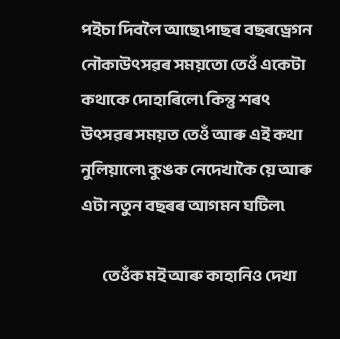পইচা দিবলৈ আছে৷পাছৰ বছৰড্ৰেগন নৌকাউৎসৱৰ সময়তো তেওঁ একেটা কথাকে দোহাৰিলে৷ কিন্তু শৰৎ উৎসৱৰ সময়ত তেওঁ আৰু এই কথা নুলিয়ালে৷ কুঙক নেদেখাকৈ য়ে আৰু এটা নতুন বছৰৰ আগমন ঘটিল৷

        তেওঁক মই আৰু কাহানিও দেখা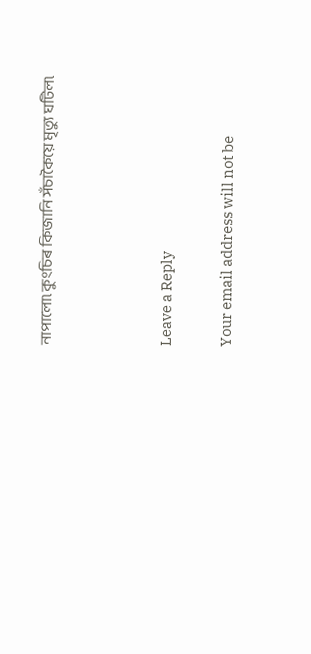নাপালো৷ কুংচিৰ কিজানি সঁচাকৈয়ে মৃত্যু ঘটিল৷



Leave a Reply

Your email address will not be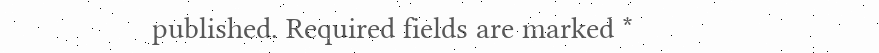published. Required fields are marked *